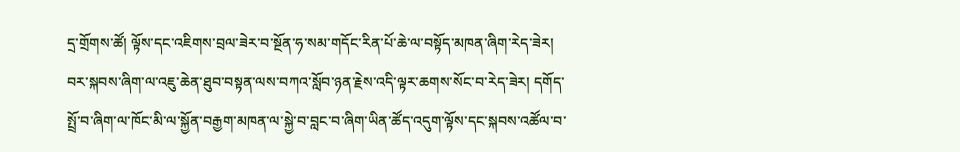དྲ་གྲོགས་ཚོ། ལྟོས་དང་འཇིགས་བྲལ་ཟེར་བ་སྔོན་ཧ་སམ་གདོང་རིན་པོ་ཆེ་ལ་བསྟོད་མཁན་ཞིག་རེད་ཟེར། བར་སྐབས་ཞིག་ལ་འཇུ་ཆེན་ཐུབ་བསྟན་ལས་བཀའ་སློབ་ཉན་རྗེས་འདི་ལྟར་ཆགས་སོང་བ་རེད་ཟེར། དགོད་སྤྲོ་བ་ཞིག་ལ་ཁོང་མི་ལ་སྐྱོན་བརྒྱག་མཁན་ལ་སྐྱེ་བ་བླང་བ་ཞིག་ཡིན་ཚོད་འདུག་ལྟོས་དང་སྐབས་འཚོལ་བ་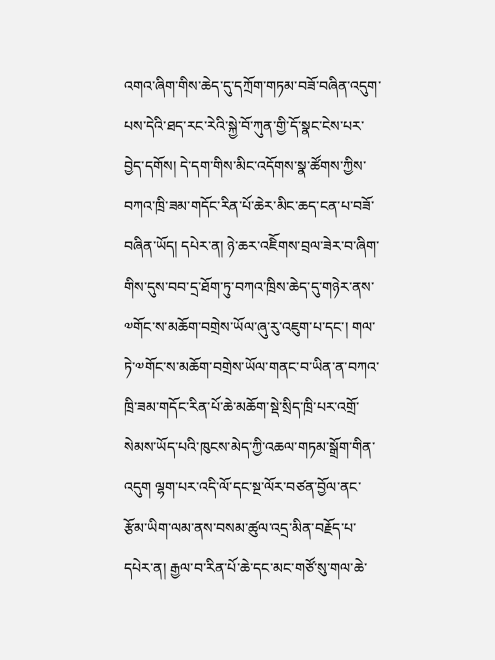འགའ་ཞིག་གིས་ཆེད་དུ་དཀྲོག་གཏམ་བཟོ་བཞིན་འདུག་པས་དེའི་ཐད་རང་རེའི་སྐྱེ་བོ་ཀུན་གྱི་དོ་སྣང་ངེས་པར་བྱེད་དགོས། དེ་དག་གིས་མིང་འདོགས་སྣ་ཚོགས་ཀྱིས་བཀའ་ཁྲི་ཟམ་གདོང་རིན་པོ་ཆེར་མིང་ཆད་ངན་པ་བཟོ་བཞིན་ཡོད། དཔེར་ན། ཉེ་ཆར་འཇིོགས་བྲལ་ཟེར་བ་ཞིག་གིས་དུས་བབ་དྲ་ཐོག་ཏུ་བཀའ་ཁྲིས་ཆེད་དུ་གཉེར་ནས་༧གོང་ས་མཆོག་བགྲེས་ཡོལ་ཞུ་རུ་འཇུག་པ་དང་། གལ་ཏེ་༧གོང་ས་མཆོག་བགྲེས་ཡོལ་གནང་བ་ཡིན་ན་བཀའ་ཁྲི་ཟམ་གདོང་རིན་པོ་ཆེ་མཆོག་སྡེ་སྲིད་ཁྲི་པར་འགྲོ་སེམས་ཡོད་པའི་ཁུངས་མེད་ཀྱི་འཆལ་གཏམ་སྒྲོག་གིན་འདུག ལྷག་པར་འདི་ལོ་དང་སྔ་ལོར་བཙན་བྱོལ་ནང་རྩོམ་ཡིག་ལམ་ནས་བསམ་ཚུལ་འདྲ་མིན་བརྗོད་པ་དཔེར་ན། རྒྱལ་བ་རིན་པོ་ཆེ་དང་མང་གཙོ་སུ་གལ་ཆེ་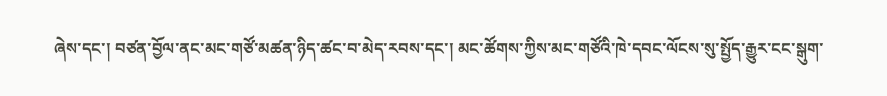ཞེས་དང་། བཙན་བྱོལ་ནང་མང་གཙོ་མཚན་ཉིད་ཚང་བ་མེད་རབས་དང་། མང་ཚོགས་ཀྱིས་མང་གཙོའི་ཁེ་དབང་ལོངས་སུ་སྤྱོད་རྒྱུར་ངང་སྒུག་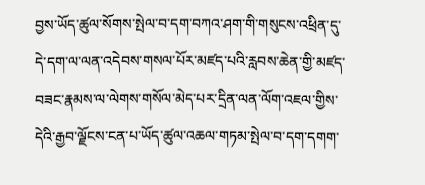བྱས་ཡོད་ཚུལ་སོགས་སྤེལ་བ་དག་བཀའ་ཤག་གི་གསུངས་འཕྲིན་དུ་དེ་དག་ལ་ལན་འདེབས་གསལ་པོར་མཛད་པའི་རླབས་ཆེན་གྱི་མཛད་བཟང་རྣམས་ལ་ལེགས་གསོལ་མེད་པར་དྲིན་ལན་ལོག་འཇལ་གྱིས་དེའི་རྒྱབ་ལྗོངས་ངན་པ་ཡོད་ཚུལ་འཆལ་གཏམ་སྤེལ་བ་དག་དགག་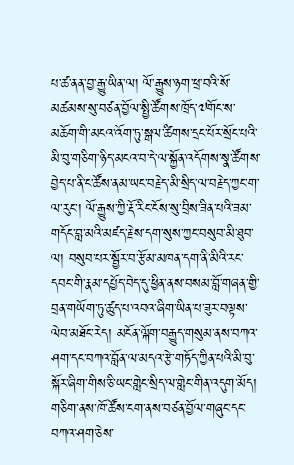པ་ཚ་ནན་བྱ་རྒྱུ་ཡིན་ལ། ལོ་རྒྱུས་ཉག་ཕྲ་བའི་སོ་མཚམས་སུ་བཙན་བྱོལ་སྤྱི་ཚོགས་ཁྲོད་༧གོང་ས་མཆོག་གི་མངའ་འོག་ཏུ་སྒལ་ཚིགས་དྲང་པོར་སྲོང་པའི་མི་བུ་གཅིག་ཉིད་མངའ་བ་དེ་ལ་སྐྱོན་འདོགས་སྣ་ཚོགས་བྱེད་པ་ནི་ང་ཚོས་ནམ་ཡང་བརྗེད་མི་སྲིད་ལ་བརྗེད་ཀྱང་ག་ལ་རུང་། ལོ་རྒྱུས་ཀྱི་རྡོ་རིང་ངོས་སུ་བྲིས་ཟིན་པའི་ཟམ་གདོང་བླ་མའི་མཛད་རྗེས་དག་སུས་ཀྱང་བསུབ་མི་ཐུབ་ལ། བསུབ་པར་སྦྱོར་བ་རྩོམ་མཁན་དག་ནི་མིའི་རང་དབང་གི་རྣམ་དཔྱོད་བེད་དུ་ཕྱིན་ནས་བསམ་བློ་གཞན་གྱི་བྲན་གཡོག་ཏུ་ཚུད་པ་འབའ་ཞིག་ཡིན་པ་ཟུར་བལྟས་ལེབ་མཐོང་རེད། མངོན་ལྐོག་བརྒྱུད་གསུམ་ནས་བཀའ་ཤག་དང་བཀའ་བློན་ལ་མདའ་རྩེ་གཏོད་ཀྱིན་པའི་མི་བུ་སྐོར་ཞིག་གིས་ཅི་ཡང་གླེང་སྲིད་ལ་གླེང་གིན་འདུག་མོད། གཅིག་ནས་ཁོ་ཚོས་ངག་ནས་བཙན་བྱོལ་གཞུང་དང་བཀའ་ཤག་ཅེས་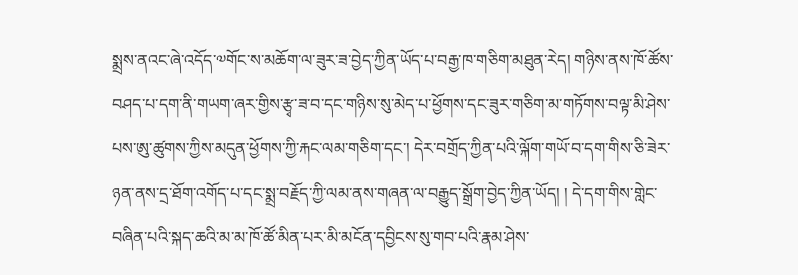སྨྲས་ནའང་ཞེ་འདོད་༧གོང་ས་མཆོག་ལ་ཟུར་ཟ་བྱེད་ཀྱིན་ཡོད་པ་བརྒྱ་ཁ་གཅིག་མཐུན་རེད། གཉིས་ནས་ཁོ་ཚོས་བཤད་པ་དག་ནི་གཡག་ཞར་གྱིས་རྩྭ་ཟ་བ་དང་གཉིས་སུ་མེད་པ་ཕྱོགས་དང་ཟུར་གཅིག་མ་གཏོགས་བལྟ་མི་ཤེས་པས་ཨུ་ཚུགས་ཀྱིས་མདུན་ཕྱོགས་ཀྱི་རྐང་ལམ་གཅིག་དང་། དེར་བགྲོད་ཀྱིན་པའི་ལྐོག་གཡོ་བ་དག་གིས་ཅི་ཟེར་ཉན་ནས་དྲ་ཐོག་འགོད་པ་དང་སྨྲ་བརྗོད་ཀྱི་ལམ་ནས་གཞན་ལ་བརྒྱུད་སྒྲོག་བྱེད་ཀྱིན་ཡོད། ། དེ་དག་གིས་གླེང་བཞིན་པའི་སྐད་ཆའི་མ་མ་ཁོ་ཚོ་མིན་པར་མི་མངོན་དབྱིངས་སུ་གབ་པའི་རྣམ་ཤེས་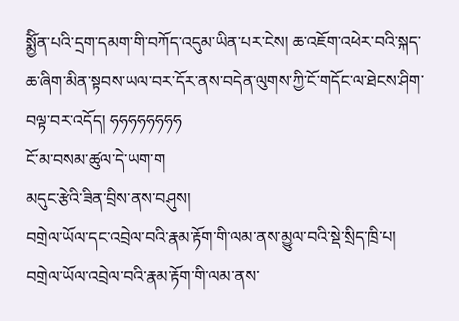སྨྱོིན་པའི་དྲག་དམག་གི་བཀོད་འདུམ་ཡིན་པར་ངེས། ཆ་འཇོག་འཕེར་བའི་སྐད་ཆ་ཞིག་མིན་སྟབས་ཡལ་བར་དོར་ནས་བདེན་ལུགས་ཀྱི་ངོ་གདོང་ལ་ཐེངས་ཤིག་བལྟ་བར་འདོད། ཧཧཧཧཧཧཧཧ
ངོ་མ་བསམ་ཚུལ་དེ་ཡག་ག
མདུང་རྩེའི་ཟིན་བྲིས་ནས་བཤུས།
བགྲེལ་ཡོལ་དང་འབྲེལ་བའི་རྣམ་རྟོག་གི་ལམ་ནས་མྱུལ་བའི་སྡེ་སྲིད་ཁྲི་པ།
བགྲེལ་ཡོལ་འབྲེལ་བའི་རྣམ་རྟོག་གི་ལམ་ནས་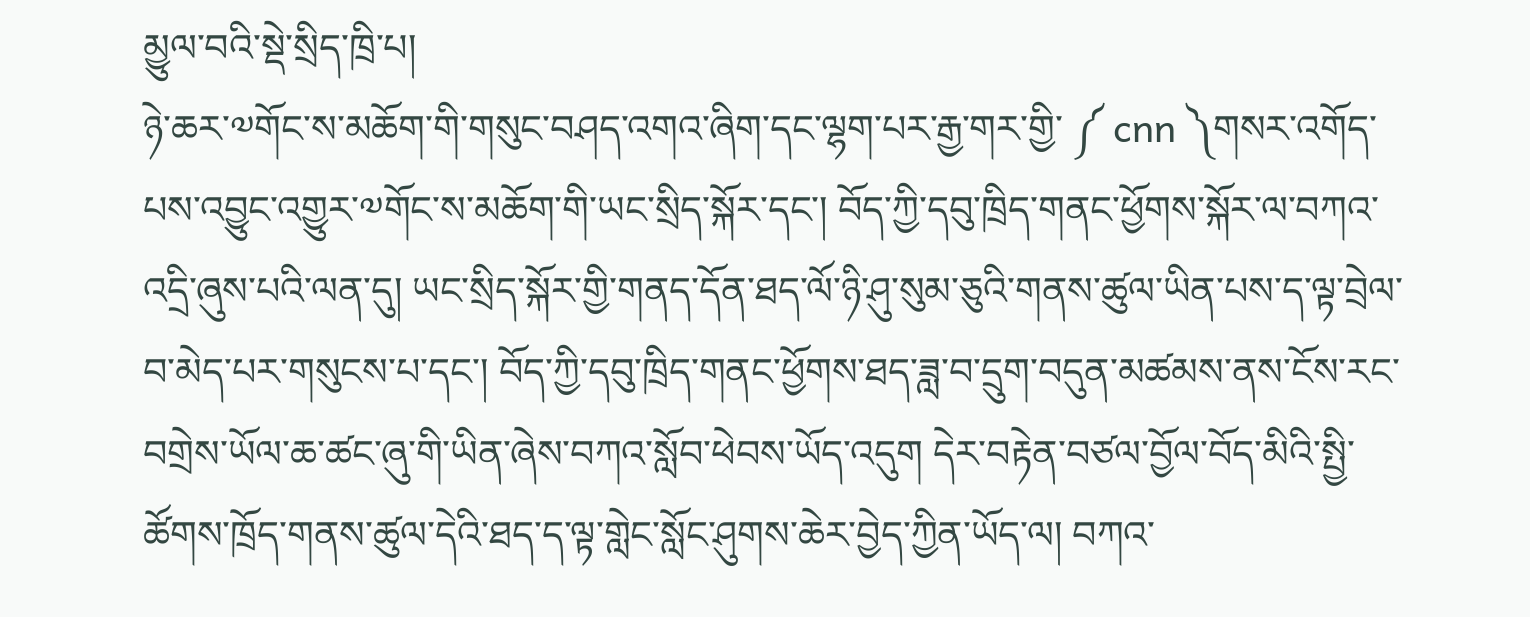མྱུལ་བའི་སྡེ་སྲིད་ཁྲི་པ།
ཉེ་ཆར་༧གོང་ས་མཆོག་གི་གསུང་བཤད་འགའ་ཞིག་དང་ལྷག་པར་རྒྱ་གར་གྱི་ ༼ cnn ༽གསར་འགོད་པས་འབྱུང་འགྱུར་༧གོང་ས་མཆོག་གི་ཡང་སྲིད་སྐོར་དང་། བོད་ཀྱི་དབུ་ཁྲིད་གནང་ཕྱོགས་སྐོར་ལ་བཀའ་འདྲི་ཞུས་པའི་ལན་དུ། ཡང་སྲིད་སྐོར་གྱི་གནད་དོན་ཐད་ལོ་ཉི་ཤུ་སུམ་ཅུའི་གནས་ཚུལ་ཡིན་པས་ད་ལྟ་བྲེལ་བ་མེད་པར་གསུངས་པ་དང་། བོད་ཀྱི་དབུ་ཁྲིད་གནང་ཕྱོགས་ཐད་ཟླ་བ་དྲུག་བདུན་མཚམས་ནས་ངོས་རང་བགྲེས་ཡོལ་ཆ་ཚང་ཞུ་གི་ཡིན་ཞེས་བཀའ་སློབ་ཕེབས་ཡོད་འདུག དེར་བརྟེན་བཙལ་བྱོལ་བོད་མིའི་སྤྱི་ཚོགས་ཁྲོད་གནས་ཚུལ་དེའི་ཐད་ད་ལྟ་གླེང་སློང་ཤུགས་ཆེར་བྱེད་ཀྱིན་ཡོད་ལ། བཀའ་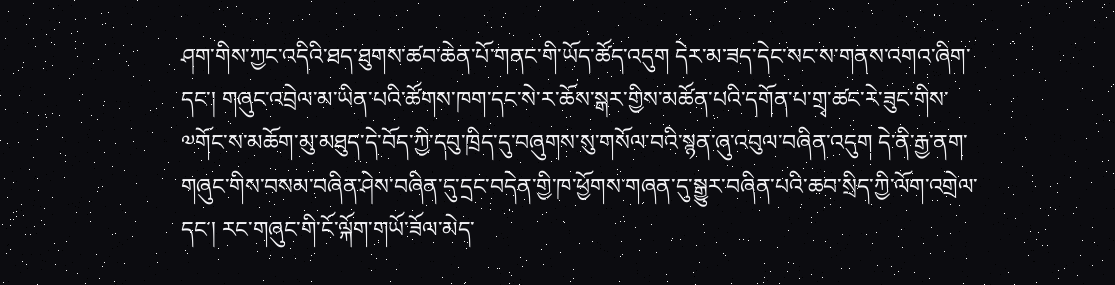ཤག་གིས་ཀྱང་འདིའི་ཐད་ཐུགས་ཚབ་ཆེན་པོ་གནང་གི་ཡོད་ཚོད་འདུག དེར་མ་ཟད་དེང་སང་ས་གནས་འགའ་ཞིག་དང་། གཞུང་འབྲེལ་མ་ཡིན་པའི་ཚོགས་ཁག་དང་སེ་ར་ཆོས་སྒར་གྱིས་མཚོན་པའི་དགོན་པ་གྲྭ་ཚང་རེ་ཟུང་གིས་༧གོང་ས་མཆོག་མུ་མཐུད་དེ་བོད་ཀྱི་དབུ་ཁྲིད་དུ་བཞུགས་སུ་གསོལ་བའི་སྙན་ཞུ་འབུལ་བཞིན་འདུག དེ་ནི་རྒྱ་ནག་གཞུང་གིས་བསམ་བཞིན་ཤེས་བཞིན་དུ་དྲང་བདེན་གྱི་ཁ་ཕྱོགས་གཞན་དུ་སྒྱུར་བཞིན་པའི་ཆབ་སྲིད་ཀྱི་ལོག་འགྲེལ་དང་། རང་གཞུང་གི་ངོ་ལྐོག་གཡོ་ཟོལ་མེད་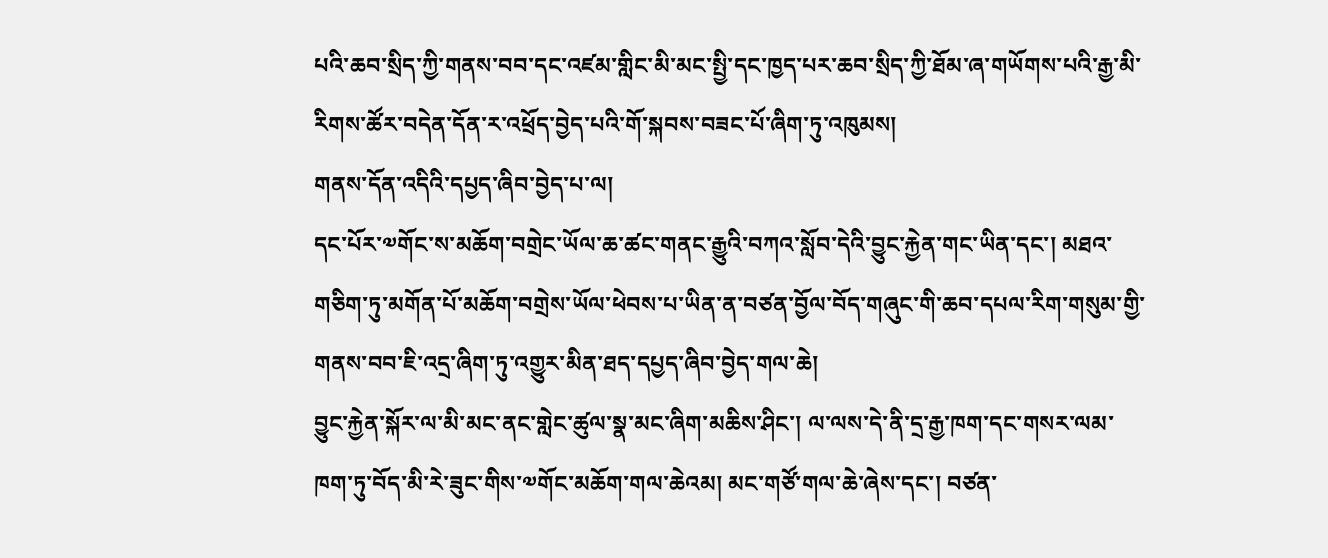པའི་ཆབ་སྲིད་ཀྱི་གནས་བབ་དང་འཛམ་གླིང་མི་མང་སྤྱི་དང་ཁྱད་པར་ཆབ་སྲིད་ཀྱི་ཐོམ་ཞ་གཡོགས་པའི་རྒྱ་མི་རིགས་ཚོར་བདེན་དོན་ར་འཕྲོད་བྱེད་པའི་གོ་སྐབས་བཟང་པོ་ཞིག་ཏུ་འཁུམས།
གནས་དོན་འདིའི་དཔྱད་ཞིབ་བྱེད་པ་ལ།
དང་པོར་༧གོང་ས་མཆོག་བགྲེང་ཡོལ་ཆ་ཚང་གནང་རྒྱུའི་བཀའ་སློབ་དེའི་བྱུང་རྐྱེན་གང་ཡིན་དང་། མཐའ་གཅིག་ཏུ་མགོན་པོ་མཆོག་བགྲེས་ཡོལ་ཕེབས་པ་ཡིན་ན་བཙན་བྱོལ་བོད་གཞུང་གི་ཆབ་དཔལ་རིག་གསུམ་གྱི་གནས་བབ་ཇི་འདྲ་ཞིག་ཏུ་འགྱུར་མིན་ཐད་དཔྱད་ཞིབ་བྱེད་གལ་ཆེ།
བྱུང་རྐྱེན་སྐོར་ལ་མི་མང་ནང་གླེང་ཚུལ་སྣ་མང་ཞིག་མཆིས་ཤིང་། ལ་ལས་དེ་ནི་དྲ་རྒྱ་ཁག་དང་གསར་ལམ་ཁག་ཏུ་བོད་མི་རེ་ཟུང་གིས་༧གོང་མཆོག་གལ་ཆེའམ། མང་གཙོ་གལ་ཆེ་ཞེས་དང་། བཙན་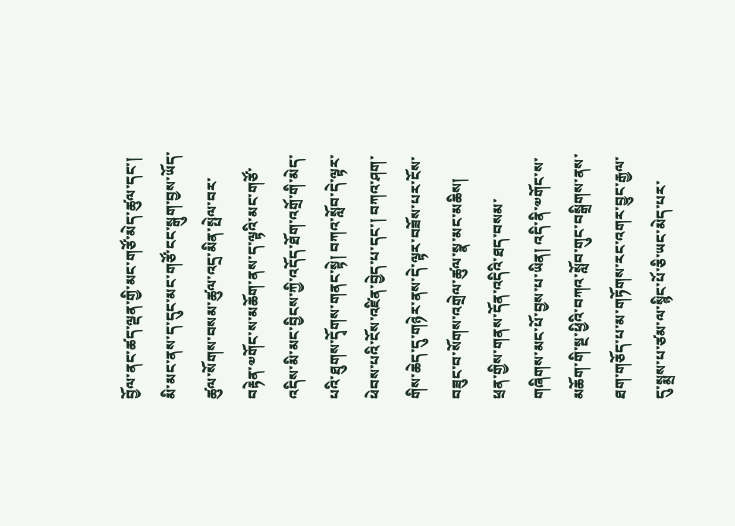བྱོལ་ནང་ཚད་ལྡན་གྱི་མང་གཙོ་མེད་ཚུལ་དང་། མི་མང་ནས་ད་དུང་མང་གཙོ་ངང་སྒུག་བྱས་ཡོད་ཚུལ་སོགས་བསམ་ཚུལ་འདྲ་མིན་སྤེལ་བར་བརྟེན་༧གོང་ས་མཆོག་ནས་ད་ལྟའི་མང་གཙོ་འདིས་མི་མང་བྱིངས་ཀྱི་འདོད་ཐོག་འགྲོ་གི་མེད་པའི་ཐུགས་དྭོགས་གནང་སྟེ། བཀའ་སློབ་དེ་ལྟར་ཕེབས་པའི་ངོས་འཛིན་བྱེད་པ་དང་། བཀའ་ཤག་གིས་ཆེད་དུ་གཉེར་ནས་དེ་ལྟར་བཟོས་པར་ངོས་བཟུང་བ་སོགས་འགྲེལ་ཚུལ་སྣ་མང་མཆིས། ཕྲན་གྱིས་གནས་དོན་འདིའི་ཐད་བསམ་གཞིགས་མང་པོ་བྱས་པ་ཡིན། འདི་ནི་༧གོང་ས་མཆོག་གི་སྔ་ཕྱིའི་བཀའ་སློབ་གུང་བསྒྲིགས་ནས་ཐག་གཅོད་པ་མ་གཏོགས་རང་འགར་བྱུང་རྒྱལ་དུ་སྨྲས་པ་ཙམ་ལ་སྙིང་པོ་ཅི་ཡང་མེད་པར་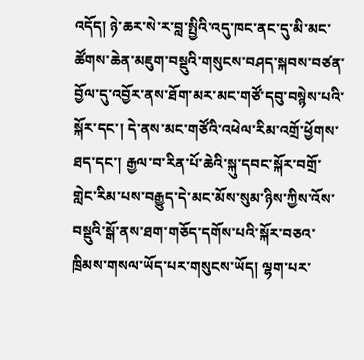འདོད། ཉེ་ཆར་སེ་ར་བླ་སྤྱིའི་འདུ་ཁང་ནང་དུ་མི་མང་ཚོགས་ཆེན་མཇུག་བསྡུའི་གསུངས་བཤད་སྐབས་བཙན་བྱོལ་དུ་འབྱོར་ནས་ཐོག་མར་མང་གཙོ་དབུ་བསྙེས་པའི་སྐོར་དང་། དེ་ནས་མང་གཙོའི་འཕེལ་རིམ་འགྲོ་ཕྱོགས་ཐད་དང་། རྒྱལ་བ་རིན་པོ་ཆེའི་སྐུ་དབང་སྐོར་བགྲོ་གླེང་རིམ་པས་བརྒྱུད་དེ་མང་མོས་སུམ་ཉིས་ཀྱིས་འོས་བསྡུའི་སྒོ་ནས་ཐག་གཅོད་དགོས་པའི་སྐོར་བཅའ་ཁྲིམས་གསལ་ཡོད་པར་གསུངས་ཡོད། ལྷག་པར་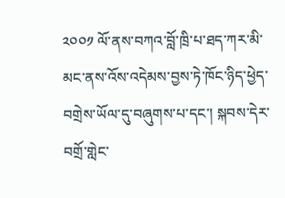༢༠༠༡ ལོ་ནས་བཀའ་བློ་ཁྲི་པ་ཐད་ཀར་མི་མང་ནས་འོས་འདེམས་བྱས་ཏེ་ཁོང་ཉིད་ཕྱེད་བགྲེས་ཡོལ་དུ་བཞུགས་པ་དང་། སྐབས་དེར་བགྲོ་གླེང་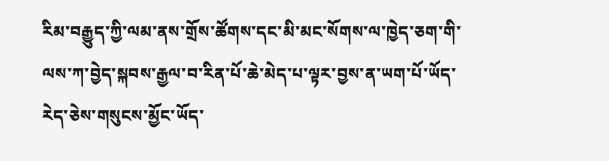རིམ་བརྒྱུད་ཀྱི་ལམ་ནས་གྲོས་ཚོགས་དང་མི་མང་སོགས་ལ་ཁྱེད་ཅག་གི་ལས་ཀ་བྱེད་སྐབས་རྒྱལ་བ་རིན་པོ་ཆེ་མེད་པ་ལྟར་བྱས་ན་ཡག་པོ་ཡོད་རེད་ཅེས་གསུངས་མྱོང་ཡོད་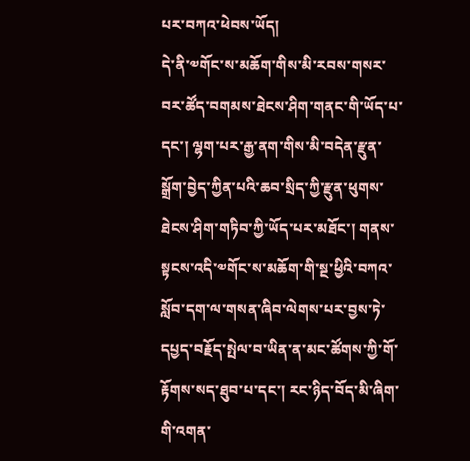པར་བཀའ་ཕེབས་ཡོད།
དེ་ནི་༧གོང་ས་མཆོག་གིས་མི་རབས་གསར་བར་ཚོད་བགམས་ཐེངས་ཤིག་གནང་གི་ཡོད་པ་དང་། ལྷག་པར་རྒྱ་ནག་གིས་མི་བདེན་རྫུན་སྒྲོག་བྱེད་ཀྱིན་པའི་ཆབ་སྲིད་ཀྱི་རྫུན་ཕུགས་ཐེངས་ཤིག་གཏིབ་ཀྱི་ཡོད་པར་མཐོང་། གནས་སྟངས་འདི་༧གོང་ས་མཆོག་གི་སྔ་ཕྱིའི་བཀའ་སློབ་དག་ལ་གསན་ཞིབ་ལེགས་པར་བྱས་ཏེ་དཔྱད་བརྗོད་སྤེལ་བ་ཡིན་ན་མང་ཚོགས་ཀྱི་གོ་རྟོགས་སད་ཐུབ་པ་དང་། རང་ཉིད་བོད་མི་ཞིག་གི་འགན་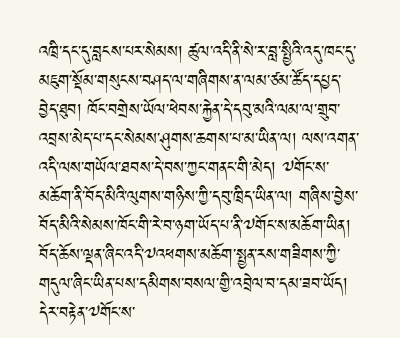འཁྲི་དང་དུ་བླངས་པར་སེམས། ཚུལ་འདི་ནི་སེ་ར་བླ་སྤྱིའི་འདུ་ཁང་དུ་མཇུག་སྡོམ་གསུངས་བཤད་ལ་གཞིགས་ན་ལམ་ཙམ་ཚོད་དཔྱད་བྱེད་ཐུབ། ཁོང་བགྲེས་ཡོལ་ཕེབས་རྐྱེན་དེ་དབུ་མའི་ལམ་ལ་གྲུབ་འབྲས་མེད་པ་དང་སེམས་ཤུགས་ཆགས་པ་མ་ཡིན་ལ། ལས་འགན་འདི་ལས་གཡོལ་ཐབས་དེ་བས་ཀྱང་གནང་གི་མེད། ༧གོང་ས་མཆོག་ནི་བོད་མིའི་ལུགས་གཉིས་ཀྱི་དབུ་ཁྲིད་ཡིན་ལ། གཞིས་བྱེས་བོད་མིའི་སེམས་ཁོང་གི་རེ་བ་ཉག་ཡོད་པ་ནི་༧གོང་ས་མཆོག་ཡིན། བོད་ཆོས་ལྡན་ཞིང་འདི་༧འཕགས་མཆོག་སྤྱན་རས་གཟིགས་ཀྱི་གདུལ་ཞིང་ཡིན་པས་དམིགས་བསལ་གྱི་འབྲེལ་བ་དམ་ཟབ་ཡོད། དེར་བརྟེན་༧གོང་ས་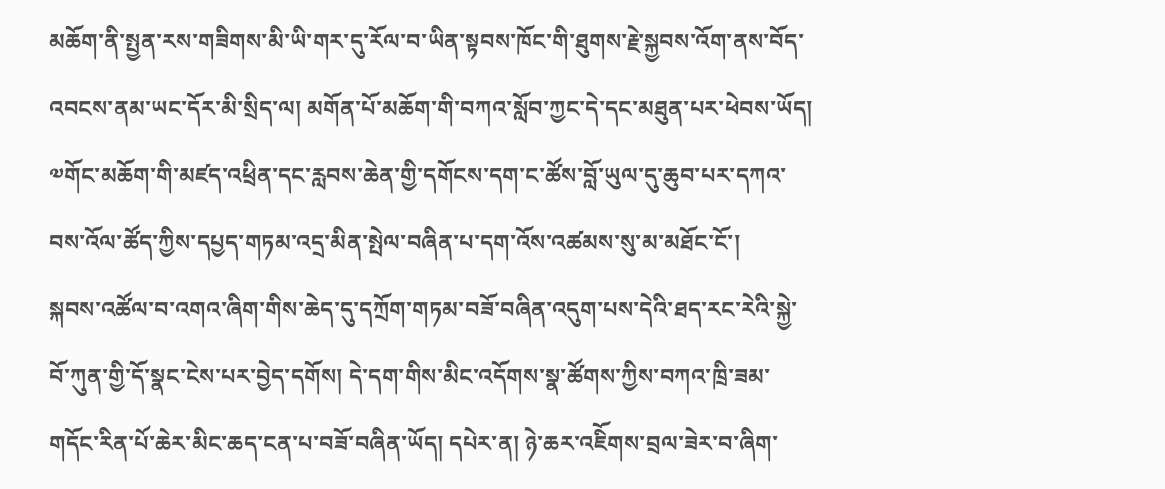མཆོག་ནི་སྤྱན་རས་གཟིགས་མི་ཡི་གར་དུ་རོལ་བ་ཡིན་སྟབས་ཁོང་གི་ཐུགས་རྗེ་སྐྱབས་འོག་ནས་བོད་འབངས་ནམ་ཡང་དོར་མི་སྲིད་ལ། མགོན་པོ་མཆོག་གི་བཀའ་སློབ་ཀྱང་དེ་དང་མཐུན་པར་ཕེབས་ཡོད། ༧གོང་མཆོག་གི་མཛད་འཕྲིན་དང་རླབས་ཆེན་གྱི་དགོངས་དག་ང་ཚོས་བློ་ཡུལ་དུ་ཆུབ་པར་དཀའ་བས་འོལ་ཚོད་ཀྱིས་དཔྱད་གཏམ་འདྲ་མིན་སྤེལ་བཞིན་པ་དག་འོས་འཚམས་སུ་མ་མཐོང་ངོ་།
སྐབས་འཚོལ་བ་འགའ་ཞིག་གིས་ཆེད་དུ་དཀྲོག་གཏམ་བཟོ་བཞིན་འདུག་པས་དེའི་ཐད་རང་རེའི་སྐྱེ་བོ་ཀུན་གྱི་དོ་སྣང་ངེས་པར་བྱེད་དགོས། དེ་དག་གིས་མིང་འདོགས་སྣ་ཚོགས་ཀྱིས་བཀའ་ཁྲི་ཟམ་གདོང་རིན་པོ་ཆེར་མིང་ཆད་ངན་པ་བཟོ་བཞིན་ཡོད། དཔེར་ན། ཉེ་ཆར་འཇིོགས་བྲལ་ཟེར་བ་ཞིག་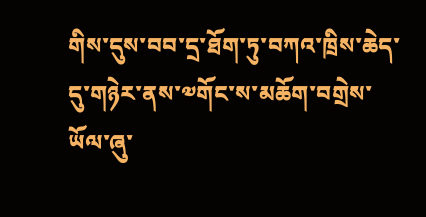གིས་དུས་བབ་དྲ་ཐོག་ཏུ་བཀའ་ཁྲིས་ཆེད་དུ་གཉེར་ནས་༧གོང་ས་མཆོག་བགྲེས་ཡོལ་ཞུ་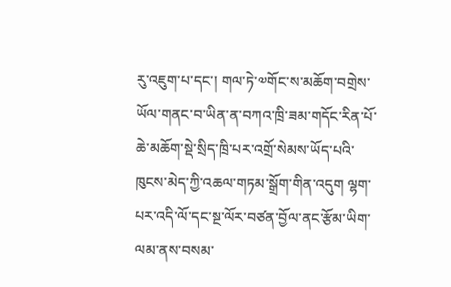རུ་འཇུག་པ་དང་། གལ་ཏེ་༧གོང་ས་མཆོག་བགྲེས་ཡོལ་གནང་བ་ཡིན་ན་བཀའ་ཁྲི་ཟམ་གདོང་རིན་པོ་ཆེ་མཆོག་སྡེ་སྲིད་ཁྲི་པར་འགྲོ་སེམས་ཡོད་པའི་ཁུངས་མེད་ཀྱི་འཆལ་གཏམ་སྒྲོག་གིན་འདུག ལྷག་པར་འདི་ལོ་དང་སྔ་ལོར་བཙན་བྱོལ་ནང་རྩོམ་ཡིག་ལམ་ནས་བསམ་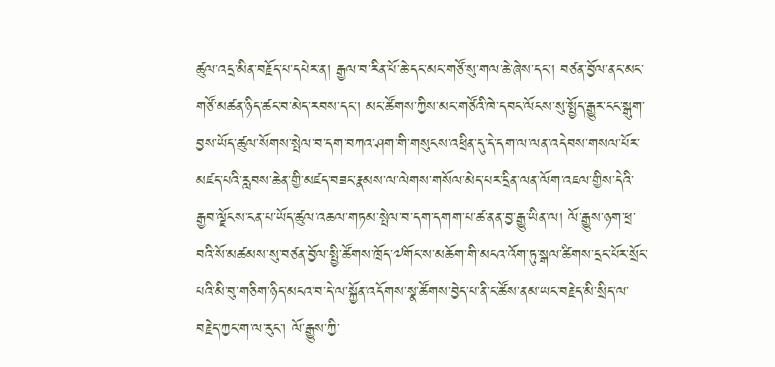ཚུལ་འདྲ་མིན་བརྗོད་པ་དཔེར་ན། རྒྱལ་བ་རིན་པོ་ཆེ་དང་མང་གཙོ་སུ་གལ་ཆེ་ཞེས་དང་། བཙན་བྱོལ་ནང་མང་གཙོ་མཚན་ཉིད་ཚང་བ་མེད་རབས་དང་། མང་ཚོགས་ཀྱིས་མང་གཙོའི་ཁེ་དབང་ལོངས་སུ་སྤྱོད་རྒྱུར་ངང་སྒུག་བྱས་ཡོད་ཚུལ་སོགས་སྤེལ་བ་དག་བཀའ་ཤག་གི་གསུངས་འཕྲིན་དུ་དེ་དག་ལ་ལན་འདེབས་གསལ་པོར་མཛད་པའི་རླབས་ཆེན་གྱི་མཛད་བཟང་རྣམས་ལ་ལེགས་གསོལ་མེད་པར་དྲིན་ལན་ལོག་འཇལ་གྱིས་དེའི་རྒྱབ་ལྗོངས་ངན་པ་ཡོད་ཚུལ་འཆལ་གཏམ་སྤེལ་བ་དག་དགག་པ་ཚ་ནན་བྱ་རྒྱུ་ཡིན་ལ། ལོ་རྒྱུས་ཉག་ཕྲ་བའི་སོ་མཚམས་སུ་བཙན་བྱོལ་སྤྱི་ཚོགས་ཁྲོད་༧གོང་ས་མཆོག་གི་མངའ་འོག་ཏུ་སྒལ་ཚིགས་དྲང་པོར་སྲོང་པའི་མི་བུ་གཅིག་ཉིད་མངའ་བ་དེ་ལ་སྐྱོན་འདོགས་སྣ་ཚོགས་བྱེད་པ་ནི་ང་ཚོས་ནམ་ཡང་བརྗེད་མི་སྲིད་ལ་བརྗེད་ཀྱང་ག་ལ་རུང་། ལོ་རྒྱུས་ཀྱི་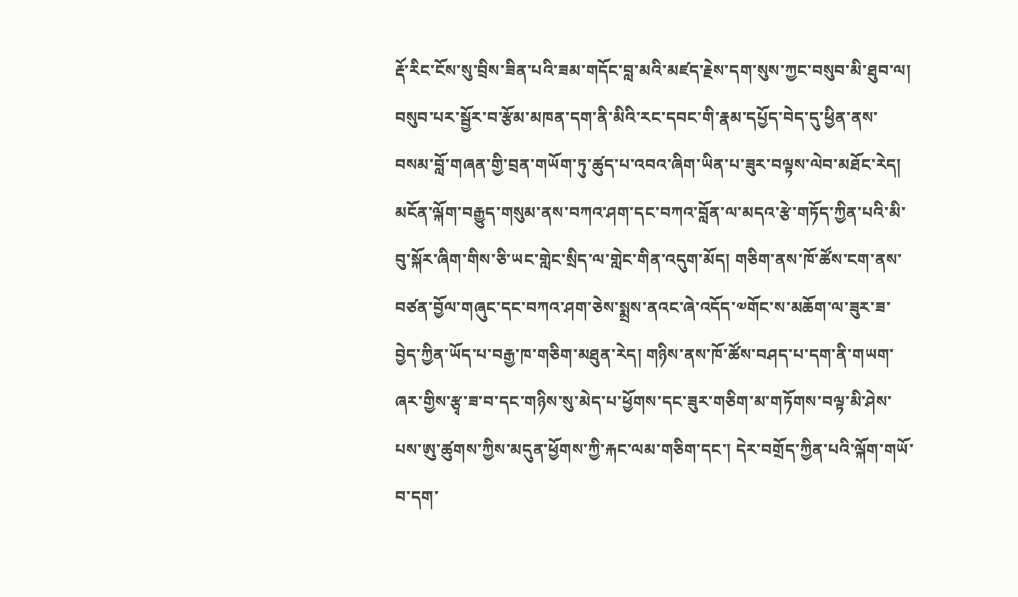རྡོ་རིང་ངོས་སུ་བྲིས་ཟིན་པའི་ཟམ་གདོང་བླ་མའི་མཛད་རྗེས་དག་སུས་ཀྱང་བསུབ་མི་ཐུབ་ལ། བསུབ་པར་སྦྱོར་བ་རྩོམ་མཁན་དག་ནི་མིའི་རང་དབང་གི་རྣམ་དཔྱོད་བེད་དུ་ཕྱིན་ནས་བསམ་བློ་གཞན་གྱི་བྲན་གཡོག་ཏུ་ཚུད་པ་འབའ་ཞིག་ཡིན་པ་ཟུར་བལྟས་ལེབ་མཐོང་རེད། མངོན་ལྐོག་བརྒྱུད་གསུམ་ནས་བཀའ་ཤག་དང་བཀའ་བློན་ལ་མདའ་རྩེ་གཏོད་ཀྱིན་པའི་མི་བུ་སྐོར་ཞིག་གིས་ཅི་ཡང་གླེང་སྲིད་ལ་གླེང་གིན་འདུག་མོད། གཅིག་ནས་ཁོ་ཚོས་ངག་ནས་བཙན་བྱོལ་གཞུང་དང་བཀའ་ཤག་ཅེས་སྨྲས་ནའང་ཞེ་འདོད་༧གོང་ས་མཆོག་ལ་ཟུར་ཟ་བྱེད་ཀྱིན་ཡོད་པ་བརྒྱ་ཁ་གཅིག་མཐུན་རེད། གཉིས་ནས་ཁོ་ཚོས་བཤད་པ་དག་ནི་གཡག་ཞར་གྱིས་རྩྭ་ཟ་བ་དང་གཉིས་སུ་མེད་པ་ཕྱོགས་དང་ཟུར་གཅིག་མ་གཏོགས་བལྟ་མི་ཤེས་པས་ཨུ་ཚུགས་ཀྱིས་མདུན་ཕྱོགས་ཀྱི་རྐང་ལམ་གཅིག་དང་། དེར་བགྲོད་ཀྱིན་པའི་ལྐོག་གཡོ་བ་དག་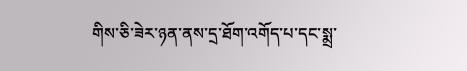གིས་ཅི་ཟེར་ཉན་ནས་དྲ་ཐོག་འགོད་པ་དང་སྨྲ་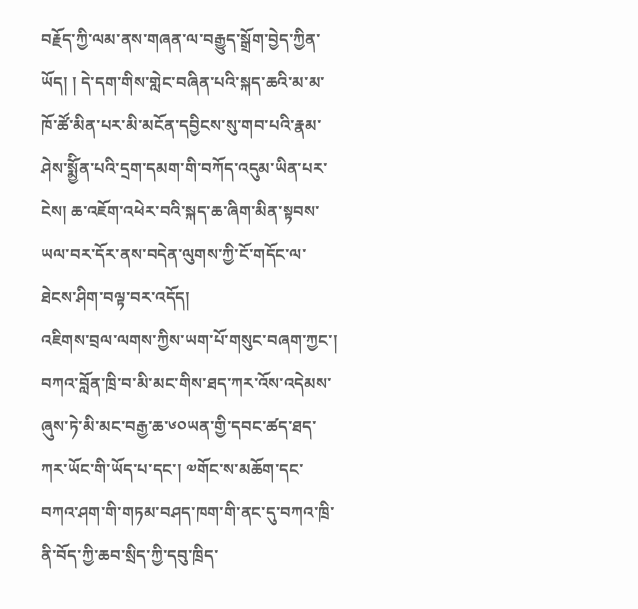བརྗོད་ཀྱི་ལམ་ནས་གཞན་ལ་བརྒྱུད་སྒྲོག་བྱེད་ཀྱིན་ཡོད། ། དེ་དག་གིས་གླེང་བཞིན་པའི་སྐད་ཆའི་མ་མ་ཁོ་ཚོ་མིན་པར་མི་མངོན་དབྱིངས་སུ་གབ་པའི་རྣམ་ཤེས་སྨྱོིན་པའི་དྲག་དམག་གི་བཀོད་འདུམ་ཡིན་པར་ངེས། ཆ་འཇོག་འཕེར་བའི་སྐད་ཆ་ཞིག་མིན་སྟབས་ཡལ་བར་དོར་ནས་བདེན་ལུགས་ཀྱི་ངོ་གདོང་ལ་ཐེངས་ཤིག་བལྟ་བར་འདོད།
འཇིགས་བྲལ་ལགས་ཀྱིས་ཡག་པོ་གསུང་བཞག་ཀྱང་། བཀའ་བློན་ཁྲི་བ་མི་མང་གིས་ཐད་ཀར་འོས་འདེམས་ཞུས་ཏེ་མི་མང་བརྒྱ་ཆ་༦༠ཡན་གྱི་དབང་ཚད་ཐད་ཀར་ཡོང་གི་ཡོད་པ་དང་། ༧གོང་ས་མཆོག་དང་བཀའ་ཤག་གི་གཏམ་བཤད་ཁག་གི་ནང་དུ་བཀའ་ཁྲི་ནི་བོད་ཀྱི་ཆབ་སྲིད་ཀྱི་དབུ་ཁྲིད་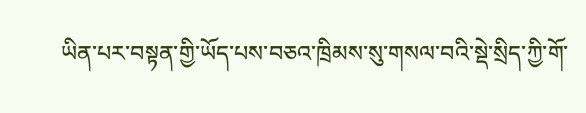ཡིན་པར་བསྟན་གྱི་ཡོད་པས་བཅའ་ཁྲིམས་སུ་གསལ་བའི་སྡེ་སྲིད་ཀྱི་གོ་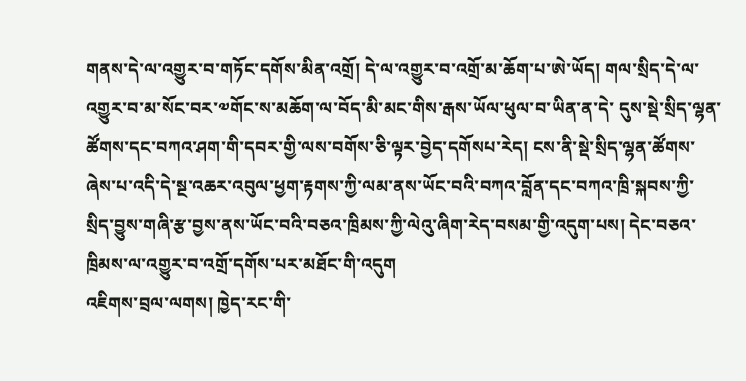གནས་དེ་ལ་འགྱུར་བ་གཏོང་དགོས་མིན་འགྲོ། དེ་ལ་འགྱུར་བ་འགྲོ་མ་ཆོག་པ་ཨེ་ཡོད། གལ་སྲིད་དེ་ལ་འགྱུར་བ་མ་སོང་བར་༧གོང་ས་མཆོག་ལ་བོད་མི་མང་གིས་རྒས་ཡོལ་ཕུལ་བ་ཡིན་ན་དེ་ དུས་སྡེ་སྲིད་ལྷན་ཚོགས་དང་བཀའ་ཤག་གི་དབར་གྱི་ལས་བགོས་ཅི་ལྟར་བྱེད་དགོསཔ་རེད། ངས་ནི་སྡེ་སྲིད་ལྷན་ཚོགས་ཞེས་པ་འདི་དེ་སྔ་འཆར་འབུལ་ཕྱག་རྟགས་ཀྱི་ལམ་ནས་ཡོང་བའི་བཀའ་བློན་དང་བཀའ་ཁྲི་སྐབས་ཀྱི་སྲིད་བྱུས་གཞི་རྩ་བྱས་ནས་ཡོང་བའི་བཅའ་ཁྲིམས་ཀྱི་ལེའུ་ཞིག་རེད་བསམ་གྱི་འདུག་པས། དེང་བཅའ་ཁྲིམས་ལ་འགྱུར་བ་འགྲོ་དགོས་པར་མཐོང་གི་འདུག
འཇིགས་བྲལ་ལགས། ཁྱེད་རང་གི་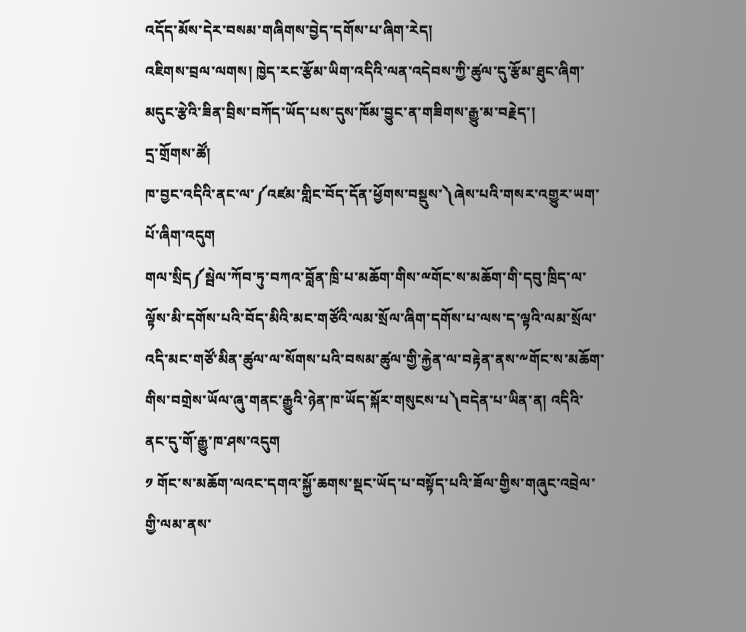འདོད་མོས་དེར་བསམ་གཞིགས་བྱེད་དགོས་པ་ཞིག་རེད།
འཇིགས་བྲལ་ལགས། ཁྱེད་རང་རྩོམ་ཡིག་འདིའི་ལན་འདེབས་ཀྱི་ཚུལ་དུ་རྩོམ་ཐུང་ཞིག་མདུང་རྩེའི་ཟིན་བྲིས་བཀོད་ཡོད་པས་དུས་ཁོམ་བྱུང་ན་གཟིགས་རྒྱུ་མ་བརྗེད་།
དྲ་གྲོགས་ཚོ།
ཁ་བྱང་འདིའི་ནང་ལ་༼འཛམ་གླིང་བོད་དོན་ཕྱོགས་བསྡུས་༽ཞེས་པའི་གསར་འགྱུར་ཡག་པོ་ཞིག་འདུག
གལ་སྲིད༼སྦེལ་ཀོབ་ཏུ་བཀའ་བློན་ཁྲི་པ་མཆོག་གིས་ྋགོང་ས་མཆོག་གི་དབུ་ཁྲིད་ལ་ལྟོས་མི་དགོས་པའི་བོད་མིའི་མང་གཙོའི་ལམ་སྲོལ་ཞིག་དགོས་པ་ལས་ད་ལྟའི་ལམ་སྲོལ་འདི་མང་གཙོ་མིན་ཚུལ་ལ་སོགས་པའི་བསམ་ཚུལ་གྱི་རྐྱེན་ལ་བརྟེན་ནས་༸གོང་ས་མཆོག་གིས་བགྲེས་ཡོལ་ཞུ་གནང་རྒྱུའི་ཉེན་ཁ་ཡོད་སྐོར་གསུངས་པ༽བདེན་པ་ཡིན་ན། འདིའི་ནང་དུ་གོ་རྒྱུ་ཁ་ཤས་འདུག
༡ གོང་ས་མཆོག་ལའང་དགའ་སྐྱོ་ཆགས་སྡང་ཡོད་པ་བསྟོད་པའི་ཟོལ་གྱིས་གཞུང་འབྲེལ་གྱི་ལམ་ནས་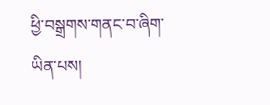ཕྱི་བསྒྲགས་གནང་བ་ཞིག་ཡིན་པས།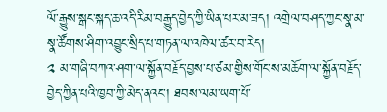ལོ་རྒྱུས་སྒང་སྐད་ཆ་འདི་རིམ་བརྒྱུད་བྱེད་ཀྱི་ཡིན་པར་མ་ཟད། འགྲེལ་བཤད་ཀྱང་སྣ་མ་སྣ་ཚོགས་ཤིག་འབྱུང་སྲིད་པ་གཏན་ལ་འཁེལ་ཚར་བ་རེད།
༢ མ་གཞི་བཀའ་ཤག་ལ་སྐྱོན་བརྗོད་བྱས་པ་ཙམ་གྱིས་གོང་ས་མཆོག་ལ་སྐྱོན་བརྗོད་བྱེད་ཀྱིན་པའི་ཁྱབ་ཀྱི་མེད་ནའང་། ཐབས་ལམ་ཡག་པོ་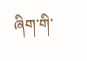ཞིག་གི་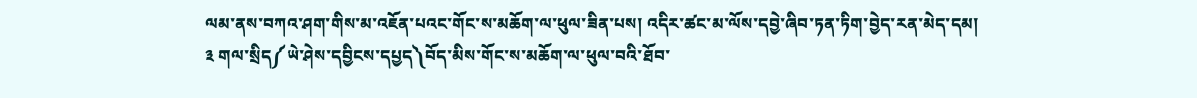ལམ་ནས་བཀའ་ཤག་གིས་མ་འཇོན་པའང་གོང་ས་མཆོག་ལ་ཕུལ་ཟིན་པས། འདིར་ཚང་མ་ལོས་དབྱེ་ཞིབ་ཏན་ཏིག་བྱེད་རན་མེད་དམ།
༣ གལ་སྲིད༼ཡེ་ཤེས་དབྱིངས་དཔྱད༽བོད་མིས་གོང་ས་མཆོག་ལ་ཕུལ་བའི་ཐོབ་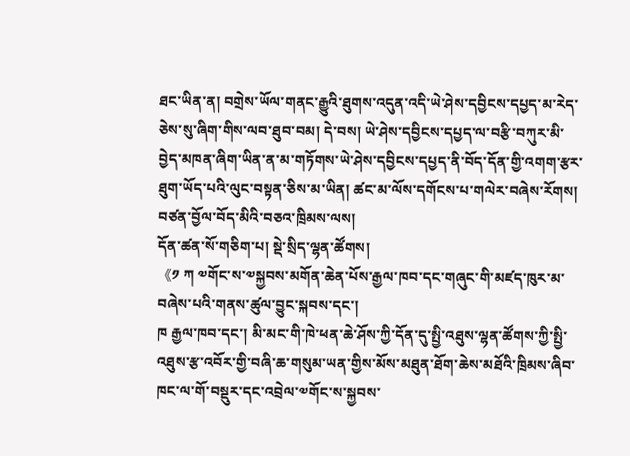ཐང་ཡིན་ན། བགྲེས་ཡོལ་གནང་རྒྱུའི་ཐུགས་འདུན་འདི་ཡེ་ཤེས་དབྱིངས་དཔྱད་མ་རེད་ཅེས་སུ་ཞིག་གིས་ལབ་ཐུབ་བམ། དེ་བས། ཡེ་ཤེས་དབྱིངས་དཔྱད་ལ་བརྩི་བཀུར་མི་བྱེད་མཁན་ཞིག་ཡིན་ན་མ་གཏོགས་ཡེ་ཤེས་དབྱིངས་དཔྱད་ནི་བོད་དོན་གྱི་འགག་རྩར་ཐུག་ཡོད་པའི་ལུང་བསྟན་ཅིས་མ་ཡིན། ཚང་མ་ལོས་དགོངས་པ་གལེར་བཞེས་རོགས།
བཙན་བྱོལ་བོད་མིའི་བཅའ་ཁྲིམས་ལས།
དོན་ཚན་སོ་གཅིག་པ། སྡེ་སྲིད་ལྷན་ཚོགས།
《༡ ཀ ༧གོང་ས་༧སྐྱབས་མགོན་ཆེན་པོས་རྒྱལ་ཁབ་དང་གཞུང་གི་མཛད་ཁུར་མ་བཞེས་པའི་གནས་ཚུལ་བྱུང་སྐབས་དང་།
ཁ རྒྱལ་ཁབ་དང་། མི་མང་གི་ཁེ་ཕན་ཆེ་ཤོས་ཀྱི་དོན་དུ་སྤྱི་འཐུས་ལྷན་ཚོགས་ཀྱི་སྤྱི་འཐུས་རྩ་འབོར་གྱི་བཞི་ཆ་གསུམ་ཡན་གྱིས་མོས་མཐུན་ཐོག་ཆེས་མཐོའི་ཁྲིམས་ཞིབ་ཁང་ལ་གོ་བསྡུར་དང་འབྲེལ་༧གོང་ས་སྐྱབས་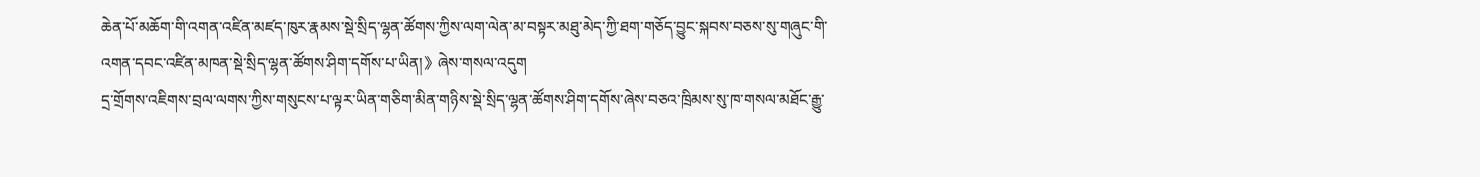ཆེན་པོ་མཆོག་གི་འགན་འཛིན་མཛད་ཁུར་རྣམས་སྡེ་སྲིད་ལྷན་ཚོགས་ཀྱིས་ལག་ལེན་མ་བསྟར་མཐུ་མེད་ཀྱི་ཐག་གཅོད་བྱུང་སྐབས་བཅས་སུ་གཞུང་གི་འགན་དབང་འཛིན་མཁན་སྡེ་སྲིད་ལྷན་ཚོགས་ཤིག་དགོས་པ་ཡིན།》ཞེས་གསལ་འདུག
དྲ་གྲོགས་འཇིགས་བྲལ་ལགས་ཀྱིས་གསུངས་པ་ལྟར་ཡིན་གཅིག་མིན་གཉིས་སྡེ་སྲིད་ལྷན་ཚོགས་ཤིག་དགོས་ཞེས་བཅའ་ཁྲིམས་སུ་ཁ་གསལ་མཐོང་རྒྱུ་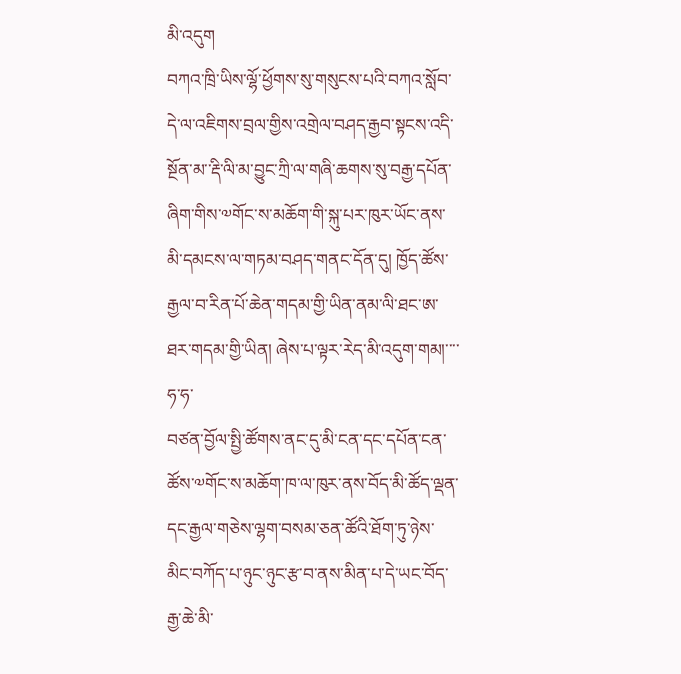མི་འདུག
བཀའ་ཁྲི་ཡིས་ལྷོ་ཕྱོགས་སུ་གསུངས་པའི་བཀའ་སློབ་དེ་ལ་འཇིགས་བྲལ་གྱིས་འགྲེལ་བཤད་རྒྱབ་སྟངས་འདི་སྔོན་མ་་རྡི་ལི་མ་བྱུང་ཀྲི་ལ་གཞི་ཆགས་སུ་བརྒྱ་དཔོན་ཞིག་གིས་༧གོང་ས་མཆོག་གི་སྐུ་པར་ཁུར་ཡོང་ནས་མི་དམངས་ལ་གཏམ་བཤད་གནང་དོན་དུ། ཁྱོད་ཚོས་རྒྱལ་བ་རིན་པོ་ཆེན་གདམ་གྱི་ཡིན་ནམ་ལི་ཐང་ཨ་ཐར་གདམ་གྱི་ཡིན། ཞེས་པ་ལྟར་རེད་མི་འདུག་གམ།་་་་ཧ་ཧ་
བཙན་བྱོལ་སྤྱི་ཚོགས་ནང་དུ་མི་ངན་དང་དཔོན་ངན་ཚོས་༧གོང་ས་མཆོག་ཁ་ལ་ཁུར་ནས་བོད་མི་ཚོད་ལྡན་དང་རྒྱལ་གཅེས་ལྷག་བསམ་ཅན་ཚོའི་ཐོག་ཏུ་ཉེས་མིང་བཀོད་པ་ཉུང་ཉུང་རྩ་བ་ནས་མིན་པ་དེ་ཡང་བོད་རྒྱ་ཆེ་མི་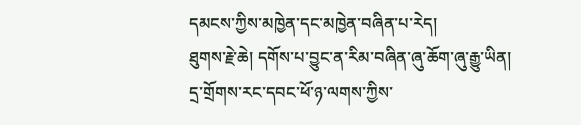དམངས་ཀྱིས་མཁྱེན་དང་མཁྱེན་བཞིན་པ་རེད།
ཐུགས་རྗེ་ཆེ། དགོས་པ་བྱུང་ན་རིམ་བཞིན་ཞུ་ཆོག་ཞུ་རྒྱུ་ཡིན།
དྲ་གྲོགས་རང་དབང་ཕོ་ཉ་ལགས་ཀྱིས་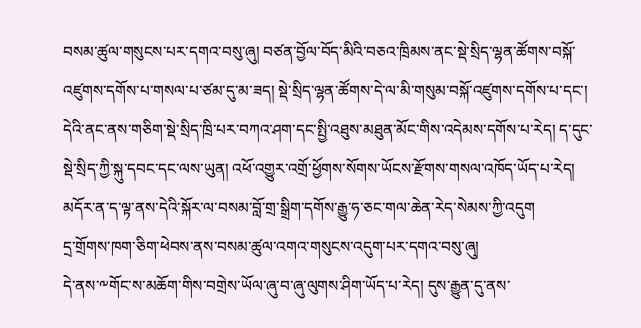བསམ་ཚུལ་གསུངས་པར་དགའ་བསུ་ཞུ། བཙན་བྱོལ་བོད་མིའི་བཅའ་ཁྲིམས་ནང་སྡེ་སྲིད་ལྷན་ཚོགས་བསྐོ་འཛུགས་དགོས་པ་གསལ་པ་ཙམ་དུ་མ་ཟད། སྡེ་སྲིད་ལྷན་ཚོགས་དེ་ལ་མི་གསུམ་བསྐོ་འཛུགས་དགོས་པ་དང་། དེའི་ནང་ནས་གཅིག་སྡེ་སྲིད་ཁྲི་པར་བཀའ་ཤག་དང་སྤྱི་འཐུས་མཐུན་མོང་གིས་འདེམས་དགོས་པ་རེད། ད་དུང་སྡེ་སྲིད་ཀྱི་སྐུ་དབང་དང་ལས་ཡུན། འཕོ་འགྱུར་འགྲོ་ཕྱོགས་སོགས་ཡོངས་རྫོགས་གསལ་འཁོད་ཡོད་པ་རེད།
མདོར་ན་ད་ལྟ་ནས་དེའི་སྐོར་ལ་བསམ་བློ་གྲ་སྒྲིག་དགོས་རྒྱུ་ཧ་ཅང་གལ་ཆེན་རེད་སེམས་ཀྱི་འདུག
དྲ་གྲོགས་ཁག་ཅིག་ཕེབས་ནས་བསམ་ཚུལ་འགའ་གསུངས་འདུག་པར་དགའ་བསུ་ཞུ།
དེ་ནས་༸གོང་ས་མཆོག་གིས་བགྲེས་ཡོལ་ཞུ་བ་ཞུ་ལུགས་ཤིག་ཡོད་པ་རེད། དུས་རྒྱུན་དུ་ནས་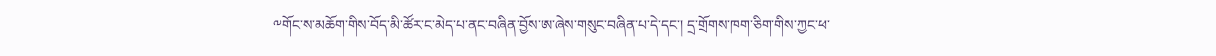༸གོང་ས་མཆོག་གིས་བོད་མི་ཚོར་ང་མེད་པ་ནང་བཞིན་བྱོས་ཨ་ཞེས་གསུང་བཞིན་པ་དེ་དང་། དྲ་གྲོགས་ཁག་ཅིག་གིས་ཀྱང་ཕ་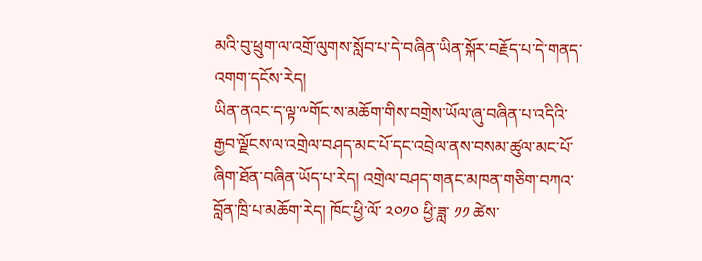མའི་བུ་ཕྲུག་ལ་འགྲོ་ལུགས་སློབ་པ་དེ་བཞིན་ཡིན་སྐོར་བརྗོད་པ་དེ་གནད་འགག་དངོས་རེད།
ཡིན་ནའང་ད་ལྟ་༸གོང་ས་མཆོག་གིས་བགྲེས་ཡོལ་ཞུ་བཞིན་པ་འདིའི་རྒྱབ་ལྗོངས་ལ་འགྲེལ་བཤད་མང་པོ་དང་འབྲེལ་ནས་བསམ་ཚུལ་མང་པོ་ཞིག་ཐོན་བཞིན་ཡོད་པ་རེད། འགྲེལ་བཤད་གནང་མཁན་གཅིག་བཀའ་བློན་ཁྲི་པ་མཆོག་རེད། ཁོང་ཕྱི་ལོ་ ༢༠༡༠ ཕྱི་ཟླ་ ༡༡ ཚེས་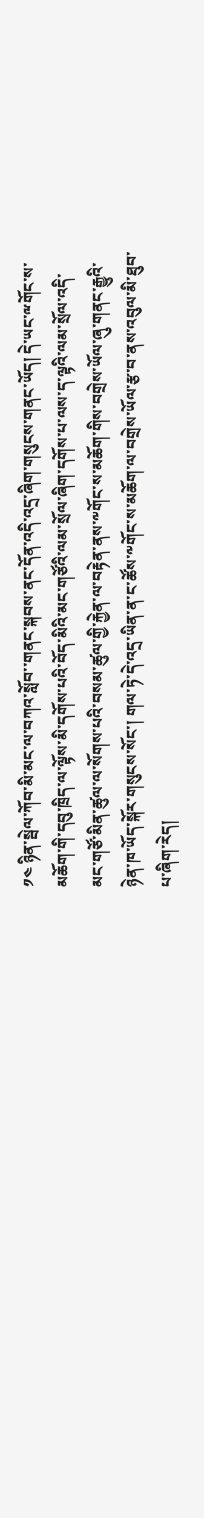༡༤ ཉིན་སྦེལ་ཀོབ་མི་མང་ལ་བཀའ་སློབ་་གནང་སྐབས་ནང་དོན་འདི་འདྲ་ཞིག་གསུངས་གནང་ཡོད། དེ་ཡང་ྋགོང་ས་མཆོག་གི་དབུ་ཁྲིད་ལ་ལྟོས་མི་དགོས་པའི་བོད་མིའི་མང་གཙོའི་ལམ་སྲོལ་ཞིག་དགོས་པ་ལས་ད་ལྟའི་ལམ་སྲོལ་འདི་མང་གཙོ་མིན་ཚུལ་ལ་སོགས་པའི་བསམ་ཚུལ་གྱི་རྐྱེན་ལ་བརྟེན་ནས་༸གོང་ས་མཆོག་གིས་བགྲེས་ཡོལ་ཞུ་གནང་རྒྱུའི་ཉེན་ཁ་ཡོད་སྐོར་གསུངས་སོང་། གལ་ཏེ་དེ་འདྲ་ཡིན་ན་ང་ཚོས་༸གོང་ས་མཆོག་ལ་བགྲེས་ཡོལ་རྩ་བ་ནས་འབུལ་མི་ཐུབ་པ་ཞིག་རེད།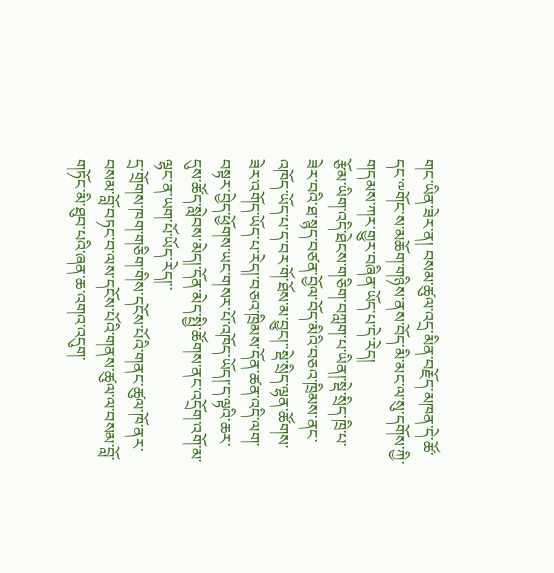གང་ཡིན་ཟེར་ན། བསམ་ཚུལ་འདྲ་མིན་བརྗོད་མཁན་དེ་ཚོ་དང་༸གོང་ས་མཆོག་གཉིས་ནས་བོད་མི་མང་ལ་སུ་དགོས་ཀྱི་གདམས་ཀར་གྱུར་བཞིན་ཡོད་པ་དེ་རེད།
རྩོམ་ཡིག་འདི་ཐེངས་གཅིག་བཀླག་པ་ཡིན།་སྡེ་སྲིད་ཁྲི་པ་ཟེར་བའི་ཐ་སྙད་བཙན་བྱོལ་བོད་མིའི་བཅའ་ཁྲིམས་ནང་འཁོད་ཡོད་པ་ད་བར་གོ་ཐོས་མ་བྱུང།་་སྡེ་སྲིད་ལྷན་ཚོགས་ཟེར་འགོད་ཡོད་པ་རེད།་བཅའ་ཁྲིམས་དོན་ཚན་འདི་ལག་བསྟར་བྱེད་ཕྱོགས་ཡང་གསར་པོ་འཁོད་ཡོད།་ད་ལྟའི་ཆར་དུས་ཚོད་སླེབས་མེད།་དོན་མེད་སྤྱི་ཚོགས་ནང་འདྲོག་འགོ་མ་ལྷང་ན་ཡག་པོ་ཡོད་རེད།་་
དྲ་གྲོགས་ཁག་གཅིག་གིས་དངོས་པོའི་གནང་ཚུལ་ཁོ་ནར་བསམ་བློ་བཏང་བ་ལས་དངོས་པོའི་གནས་ཚུལ་ལ་བསམ་བློ་གཏོང་མི་ཐུབ་པའི་ཞན་ཆ་འགའ་འདུག་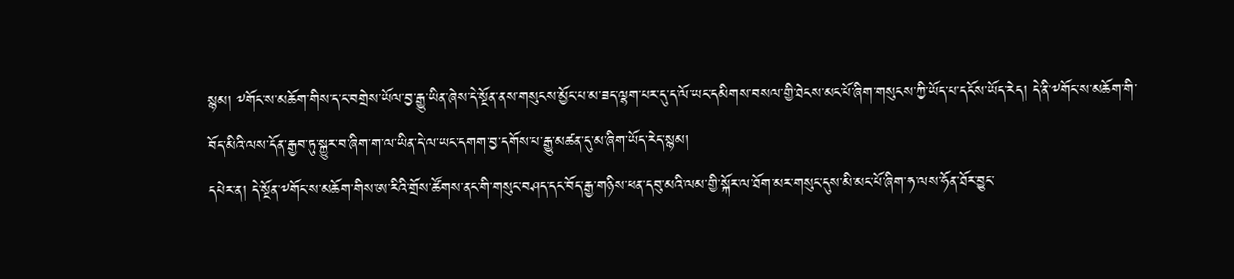སྙམ། ༸གོང་ས་མཆོག་གིས་ད་ང་བགྲེས་ཡོལ་བྱ་རྒྱུ་ཡིན་ཞེས་དེ་སྔོན་ནས་གསུངས་མྱོང་པ་མ་ཟད་ལྷག་པར་དུ་ད་ལོ་ཡང་དམིགས་བསལ་གྱི་ཐེངས་མང་པོ་ཞིག་གསུངས་ཀྱི་ཡོད་པ་དངོས་ཡོད་རེད། དེ་ནི་༸གོང་ས་མཆོག་གི་བོད་མིའི་ལས་དོན་རྒྱབ་ཏུ་སྐྱུར་བ་ཞིག་ག་ལ་ཡིན་དེ་ལ་ཡང་དགག་བྱ་དགོས་པ་རྒྱུ་མཚན་དུ་མ་ཞིག་ཡོད་རེད་སྙམ།
དཔེར་ན། དེ་སྔོན་༸གོང་ས་མཆོག་གིས་ཨ་རིའི་གྲོས་ཚོགས་ནང་གི་གསུང་བཤད་དང་བོད་རྒྱ་གཉིས་ཕན་དབུ་མའི་ལམ་གྱི་སྐོར་ལ་ཐོག་མར་གསུང་དུས་མི་མང་པོ་ཞིག་ཧ་ལས་ཧོན་ཐོར་བྱུང་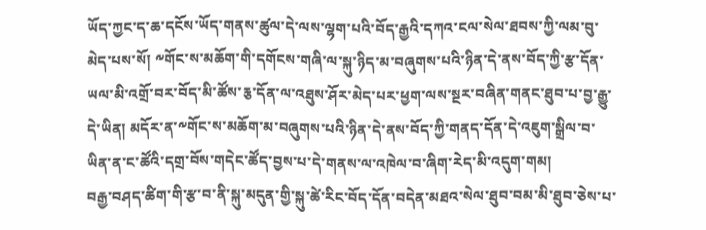ཡོད་ཀྱང་ད་ཆ་དངོས་ཡོད་གནས་ཚུལ་དེ་ལས་ལྷག་པའི་བོད་རྒྱའི་དཀའ་ངལ་སེལ་ཐབས་ཀྱི་ལམ་བུ་མེད་པས་སོ། ༸གོང་ས་མཆོག་གི་དགོངས་གཞི་ལ་སྐུ་ཉིད་མ་བཞུགས་པའི་ཉིན་དེ་ནས་བོད་ཀྱི་རྩ་དོན་ཡལ་མི་འགྲོ་བར་བོད་མི་ཚོས་རྕ་དོན་ལ་འཐུས་ཤོར་མེད་པར་ཕྱག་ལས་སྔར་བཞིན་གནང་ཐུབ་པ་བྱ་རྒྱུ་དེ་ཡིན། མདོར་ན་༸གོང་ས་མཆོག་མ་བཞུགས་པའི་ཉིན་དེ་ནས་བོད་ཀྱི་གནད་དོན་དེ་འཇུག་སྒྲིལ་བ་ཡིན་ན་ང་ཚོའི་དགྲ་བོས་གདེང་ཚོད་བྱས་པ་དེ་གནས་ལ་འཁེལ་བ་ཞིག་རེད་མི་འདུག་གམ།
བརྒྱ་བཤད་ཚིག་གི་རྩ་བ་ནི་སྐུ་མདུན་གྱི་སྐུ་ཚེ་རིང་བོད་དོན་བདེན་མཐའ་སེལ་ཐུབ་བམ་མི་ཐུབ་ཅེས་པ་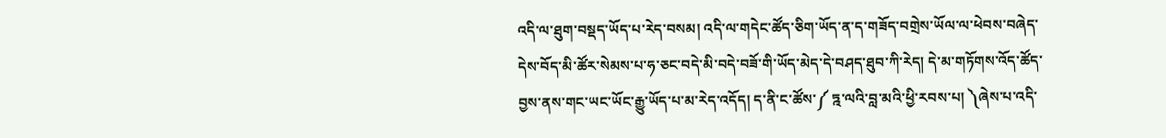འདི་ལ་ཐུག་བསྡད་ཡོད་པ་རེད་བསམ། འདི་ལ་གདེང་ཚོད་ཅིག་ཡོད་ན་ད་གཟོད་བགྲེས་ཡོལ་ལ་ཕེབས་བཞེད་དེས་བོད་མི་ཚོར་སེམས་པ་ཧ་ཅང་བདེ་མི་བདེ་བཟོ་གི་ཡོད་མེད་དེ་བཤད་ཐུབ་ཀི་རེད། དེ་མ་གཏོགས་འོད་ཚོད་བྱས་ནས་གང་ཡང་ཡོང་རྒྱུ་ཡོད་པ་མ་རེད་འདོད། ད་ནི་ང་ཚོས་༼ ཏྰ་ལའི་བླ་མའི་ཕྱི་རབས་པ། ༽ཞེས་པ་འདི་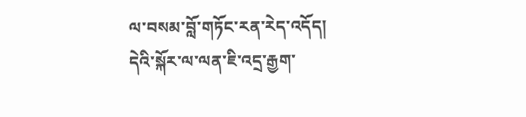ལ་བསམ་བློ་གཏོང་རན་རེད་འདོད།
དེའི་སྐོར་ལ་ལན་ཇི་འདྲ་རྒྱག་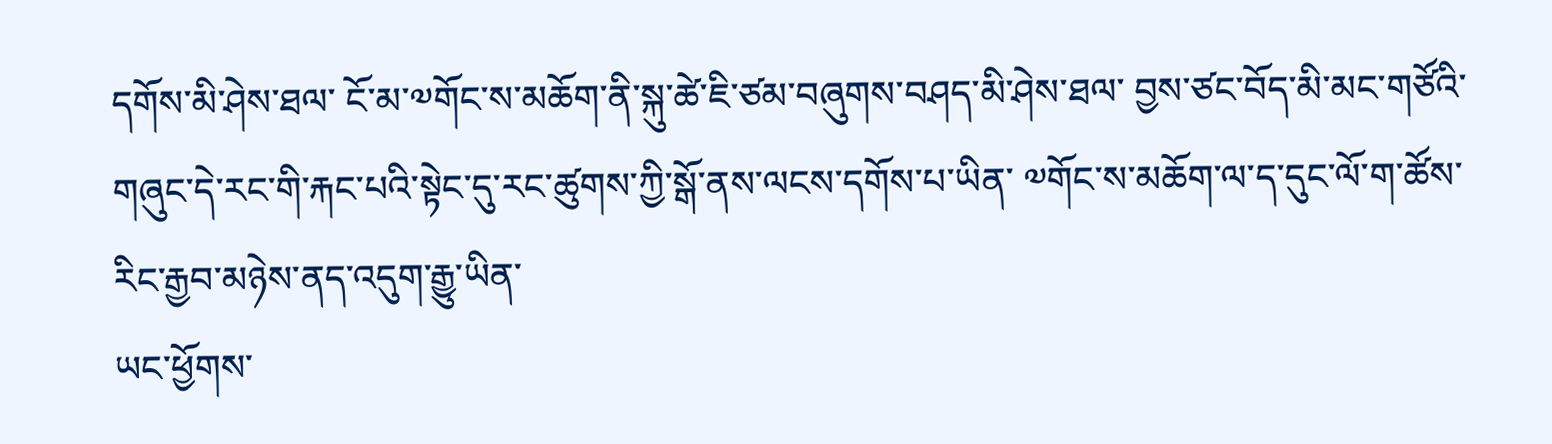དགོས་མི་ཤེས་ཐལ་ ངོ་མ་༧གོང་ས་མཆོག་ནི་སྐུ་ཚེ་ཇི་ཙམ་བཞུགས་བཤད་མི་ཤེས་ཐལ་ བྱས་ཙང་བོད་མི་མང་གཙོའི་གཞུང་དེ་རང་གི་རྐང་པའི་སྟེང་དུ་རང་ཚུགས་ཀྱི་སྒོ་ནས་ལངས་དགོས་པ་ཡིན་ ༧གོང་ས་མཆོག་ལ་ད་དུང་ལོ་ག་ཚོས་རིང་རྒྱབ་མཉེས་ནད་འདུག་རྒྱུ་ཡིན་
ཡང་ཕྱོགས་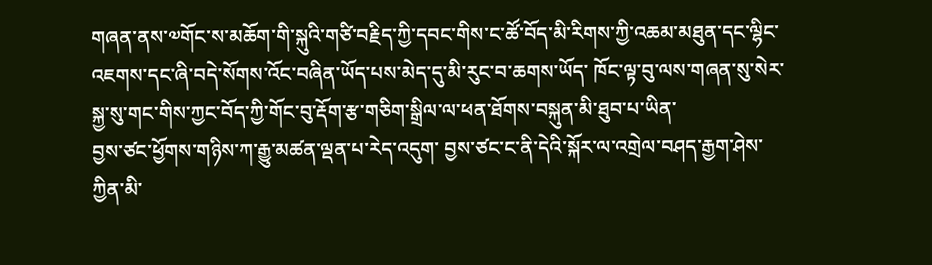གཞན་ནས་༧གོང་ས་མཆོག་གི་སྐུའི་གཙི་བརྗིད་ཀྱི་དབང་གིས་ང་ཚོ་བོད་མི་རིགས་ཀྱི་འཆམ་མཐུན་དང་ལྷིང་འཇགས་དང་ཞི་བདེ་སོགས་འོང་བཞིན་ཡོད་པས་མེད་དུ་མི་རུང་བ་ཆགས་ཡོད་ ཁོང་ལྟ་བུ་ལས་གཞན་སུ་སེར་སྐྱ་སུ་གང་གིས་ཀྱང་བོད་ཀྱི་གོང་བུ་རྡོག་རྩ་གཅིག་སྒྲིལ་ལ་ཕན་ཐོགས་བསྐུན་མི་ཐུབ་པ་ཡིན་
བྱས་ཙང་ཕྱོགས་གཉིས་ཀ་རྒྱུ་མཚན་ལྡན་པ་རེད་འདུག་ བྱས་ཙང་ང་ནི་དེའི་སྐོར་ལ་འགྲེལ་བཤད་རྒྱག་ཤེས་ཀྱིན་མི་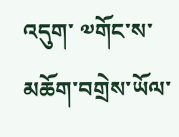འདུག་ ༧གོང་ས་མཆོག་བགྲེས་ཡོལ་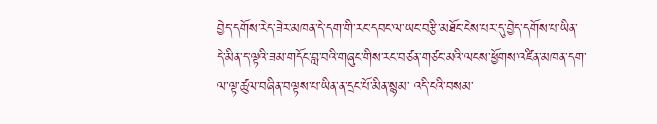བྱེད་དགོས་རེད་ཟེར་མཁན་དེ་དག་གི་རང་དབང་ལ་ཡང་བརྩི་མཐོང་ངེས་པར་དུ་བྱེད་དགོས་པ་ཡིན་ དེ་མིན་ད་ལྟའི་ཟམ་གདོང་བླ་བའི་གཞུང་གིས་རང་བཙན་གཙང་མའི་ལངས་ཕྱོགས་འཛིན་མཁན་དག་ལ་ལྟ་ཚུལ་བཞིན་བལྟས་པ་ཡིན་ན་དྲང་པོ་མིན་སྙམ་ འདི་ངའི་བསམ་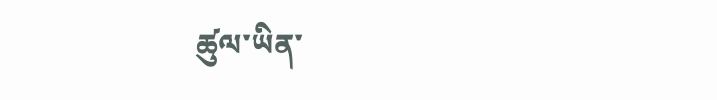ཚུལ་ཡིན་